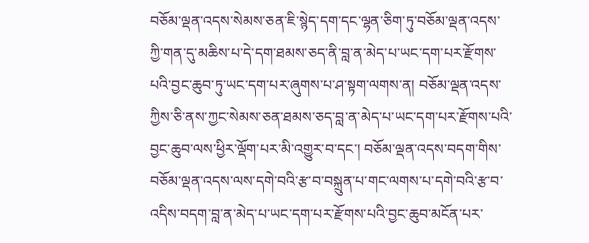བཅོམ་ལྡན་འདས་སེམས་ཅན་ཇི་སྙེད་དག་དང་ལྷན་ཅིག་ཏུ་བཅོམ་ལྡན་འདས་ཀྱི་གན་དུ་མཆིས་པ་དེ་དག་ཐམས་ཅད་ནི་བླ་ན་མེད་པ་ཡང་དག་པར་རྫོགས་པའི་བྱང་ཆུབ་ཏུ་ཡང་དག་པར་ཞུགས་པ་ཤ་སྟག་ལགས་ན། བཅོམ་ལྡན་འདས་ཀྱིས་ཅི་ནས་ཀྱང་སེམས་ཅན་ཐམས་ཅད་བླ་ན་མེད་པ་ཡང་དག་པར་རྫོགས་པའི་བྱང་ཆུབ་ལས་ཕྱིར་ལྡོག་པར་མི་འགྱུར་བ་དང་། བཅོམ་ལྡན་འདས་བདག་གིས་བཅོམ་ལྡན་འདས་ལས་དགེ་བའི་རྩ་བ་བསྐྲུན་པ་གང་ལགས་པ་དགེ་བའི་རྩ་བ་འདིས་བདག་བླ་ན་མེད་པ་ཡང་དག་པར་རྫོགས་པའི་བྱང་ཆུབ་མངོན་པར་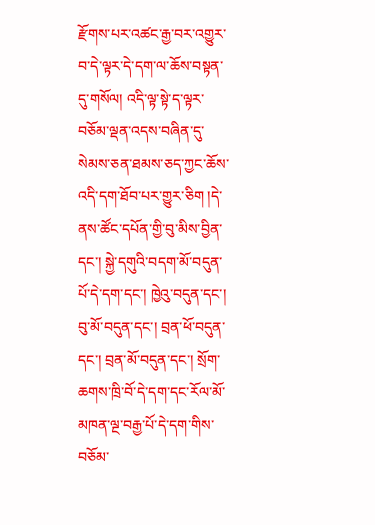རྫོགས་པར་འཚང་རྒྱ་བར་འགྱུར་བ་དེ་ལྟར་དེ་དག་ལ་ཆོས་བསྟན་དུ་གསོལ། འདི་ལྟ་སྟེ་ད་ལྟར་བཅོམ་ལྡན་འདས་བཞིན་དུ་སེམས་ཅན་ཐམས་ཅད་ཀྱང་ཆོས་འདི་དག་ཐོབ་པར་གྱུར་ཅིག །དེ་ནས་ཚོང་དཔོན་གྱི་བུ་མིས་བྱིན་དང་། སྐྱེ་དགུའི་བདག་མོ་བདུན་པོ་དེ་དག་དང་། ཁྱེའུ་བདུན་དང་། བུ་མོ་བདུན་དང་། བྲན་ཕོ་བདུན་དང་། བྲན་མོ་བདུན་དང་། སྲོག་ཆགས་ཁྲི་བོ་དེ་དག་དང་རོལ་མོ་མཁན་ལྔ་བརྒྱ་པོ་དེ་དག་གིས་བཅོམ་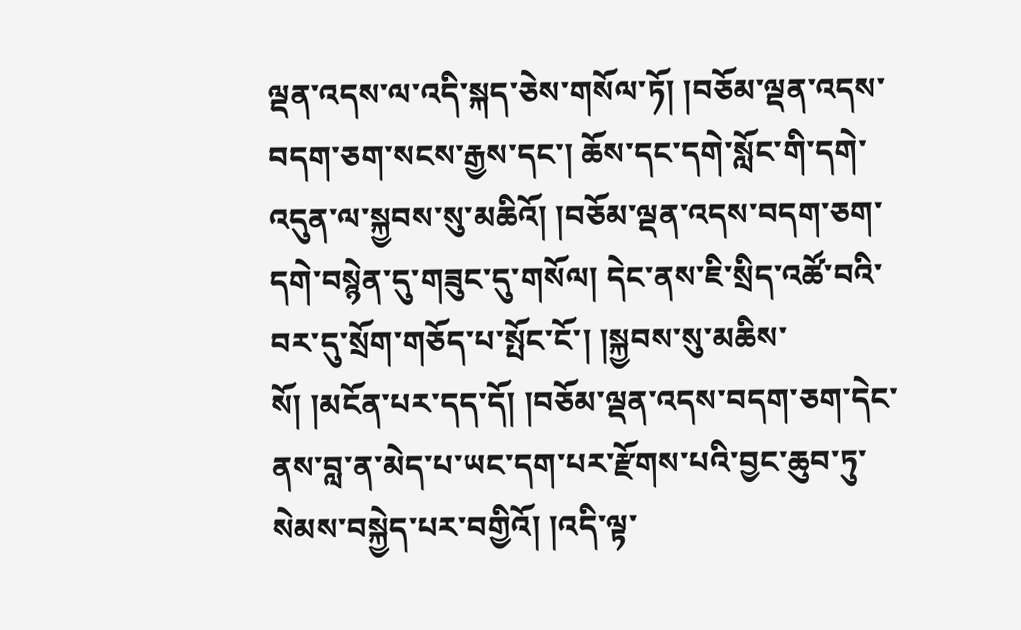ལྡན་འདས་ལ་འདི་སྐད་ཅེས་གསོལ་ཏོ། །བཅོམ་ལྡན་འདས་བདག་ཅག་སངས་རྒྱས་དང་། ཆོས་དང་དགེ་སློང་གི་དགེ་འདུན་ལ་སྐྱབས་སུ་མཆིའོ། །བཅོམ་ལྡན་འདས་བདག་ཅག་དགེ་བསྙེན་དུ་གཟུང་དུ་གསོལ། དེང་ནས་ཇི་སྲིད་འཚོ་བའི་བར་དུ་སྲོག་གཅོད་པ་སྤོང་ངོ་། །སྐྱབས་སུ་མཆིས་སོ། །མངོན་པར་དད་དོ། །བཅོམ་ལྡན་འདས་བདག་ཅག་དེང་ནས་བླ་ན་མེད་པ་ཡང་དག་པར་རྫོགས་པའི་བྱང་ཆུབ་ཏུ་སེམས་བསྐྱེད་པར་བགྱིའོ། །འདི་ལྟ་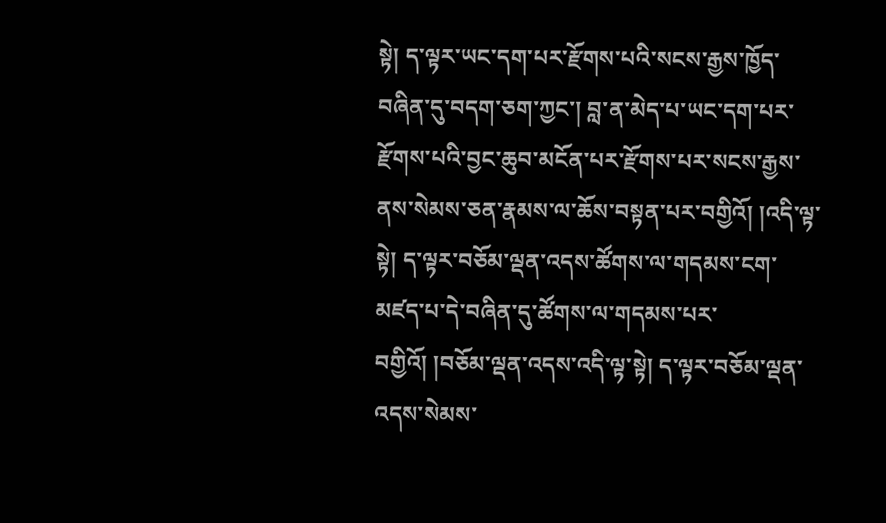སྟེ། ད་ལྟར་ཡང་དག་པར་རྫོགས་པའི་སངས་རྒྱས་ཁྱོད་བཞིན་དུ་བདག་ཅག་ཀྱང་། བླ་ན་མེད་པ་ཡང་དག་པར་རྫོགས་པའི་བྱང་ཆུབ་མངོན་པར་རྫོགས་པར་སངས་རྒྱས་ནས་སེམས་ཅན་རྣམས་ལ་ཆོས་བསྟན་པར་བགྱིའོ། །འདི་ལྟ་སྟེ། ད་ལྟར་བཅོམ་ལྡན་འདས་ཚོགས་ལ་གདམས་ངག་མཛད་པ་དེ་བཞིན་དུ་ཚོགས་ལ་གདམས་པར་བགྱིའོ། །བཅོམ་ལྡན་འདས་འདི་ལྟ་སྟེ། ད་ལྟར་བཅོམ་ལྡན་འདས་སེམས་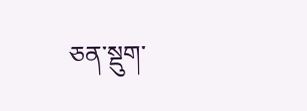ཅན་སྡུག་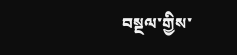བསྔལ་གྱིས་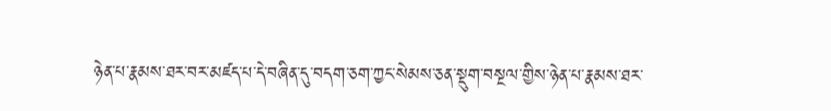ཉེན་པ་རྣམས་ཐར་བར་མཛད་པ་དེ་བཞིན་དུ་བདག་ཅག་ཀྱང་སེམས་ཅན་སྡུག་བསྔལ་གྱིས་ཉེན་པ་རྣམས་ཐར་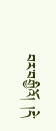བར་བགྱིའོ། །དེ་